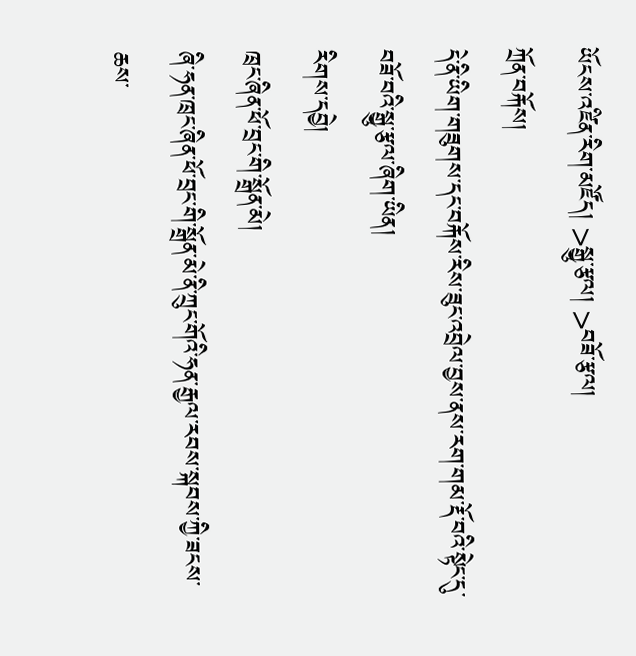ཡོངས་འཛིན་རིག་མཛོད། >སྒྱུ་རྩལ། >བཟོ་རྩལ།
ཀྲོན་བརྐོས།
དེ་ནི་ཡིག་གཟུགས་དང་བརྐོས་རིས་ཟུང་འབྲེལ་བྱས་ནས་རག་གམ་རྡོ་བའི་སྟེང་དུ་བཟོ་བའི་སྒྱུ་རྩལ་ཞིག་ཡིན།
རིགས་དབྱེ།
ཁྲང་ཞིན་ཕོ་བྲང་གི་སྒྲོན་མེ།
ཞི་ཧན་ཁྲང་ཞིན་ཕོ་བྲང་གི་སྒྲོན་མེ་ནི་ཀྲུང་གོའི་ཧན་རྒྱལ་རབས་སྐབས་ཀྱི་ཟངས་ཆས་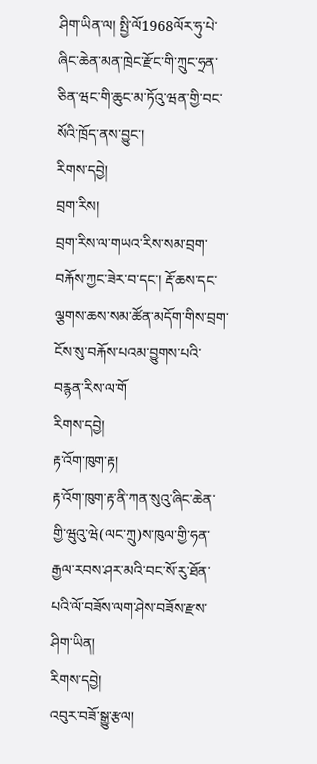ཤིག་ཡིན་ལ། སྤྱི་ལོ1968ལོར་ཧུ་པེ་ཞིང་ཆེན་མན་ཁྲེང་རྫོང་གི་ཀྲུང་ཧྲན་ཅིན་ཝང་གི་ཆུང་མ་ཏོའུ་ཝན་གྱི་བང་སོའི་ཁྲོད་ནས་བྱུང་།
རིགས་དབྱེ།
བྲག་རིས།
བྲག་རིས་ལ་གཡའ་རིས་སམ་བྲག་བརྐོས་ཀྱང་ཟེར་བ་དང་། རྡོ་ཆས་དང་ལྕགས་ཆས་སམ་ཚོན་མདོག་གིས་བྲག་ངོས་སུ་བརྐོས་པའམ་བྱུགས་པའི་བརྙན་རིས་ལ་གོ
རིགས་དབྱེ།
རྟ་འོག་ཁུག་རྟ།
རྟ་འོག་ཁུག་རྟ་ནི་ཀན་སུའུ་ཞིང་ཆེན་གྱི་ཝུའུ་ཝེ(ལང་ཀྲུ)ས་ཁུལ་གྱི་ཧན་རྒྱལ་རབས་ཤར་མའི་བང་སོ་རུ་ཐོན་པའི་ལོ་བཟོས་ལག་ཤེས་བཟོས་རྫས་ཤིག་ཡིན།
རིགས་དབྱེ།
འབུར་བཟོ་སྒྱུ་རྩལ།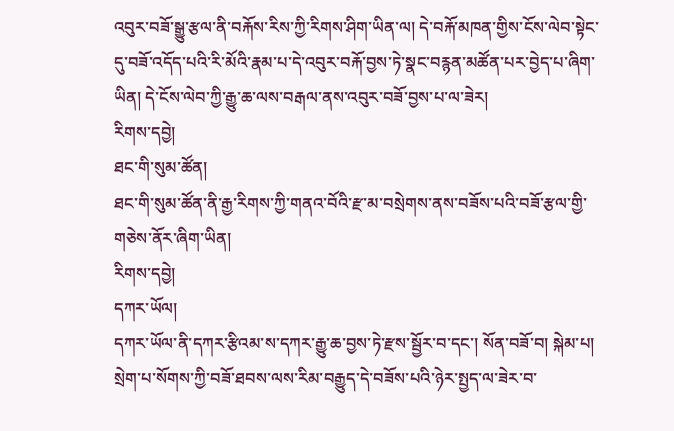འབུར་བཟོ་སྒྱུ་རྩལ་ནི་བརྐོས་རིས་ཀྱི་རིགས་ཤིག་ཡིན་ལ། དེ་བརྐོ་མཁན་གྱིས་ངོས་ལེབ་སྟེང་དུ་བཟོ་འདོད་པའི་རི་མོའི་རྣམ་པ་དེ་འབུར་བརྐོ་བྱས་ཏེ་སྣང་བརྙན་མཚོན་པར་བྱེད་པ་ཞིག་ཡིན། དེ་ངོས་ལེབ་ཀྱི་རྒྱུ་ཆ་ལས་བརྒལ་ནས་འབུར་བཟོ་བྱས་པ་ལ་ཟེར།
རིགས་དབྱེ།
ཐང་གི་སུམ་ཚོན།
ཐང་གི་སུམ་ཚོན་ནི་རྒྱ་རིགས་ཀྱི་གནའ་བོའི་རྫ་མ་བསྲེགས་ནས་བཟོས་པའི་བཟོ་རྩལ་གྱི་གཅེས་ནོར་ཞིག་ཡིན།
རིགས་དབྱེ།
དཀར་ཡོལ།
དཀར་ཡོལ་ནི་དཀར་རྩིའམ་ས་དཀར་རྒྱུ་ཆ་བྱས་ཏེ་རྫས་སྦྱོར་བ་དང་། སོན་བཟོ་བ། སྐེམ་པ། སྲེག་པ་སོགས་ཀྱི་བཟོ་ཐབས་ལས་རིམ་བརྒྱུད་དེ་བཟོས་པའི་ཉེར་སྤྱད་ལ་ཟེར་བ་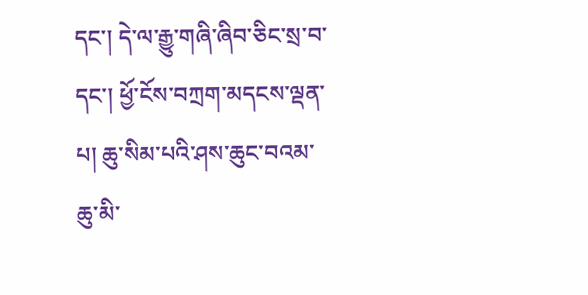དང་། དེ་ལ་རྒྱུ་གཞི་ཞིབ་ཅིང་སྲ་བ་དང་། ཕྱོ་ངོས་བཀྲག་མདངས་ལྡན་པ། ཆུ་སིམ་པའི་ཤས་ཆུང་བའམ་ཆུ་མི་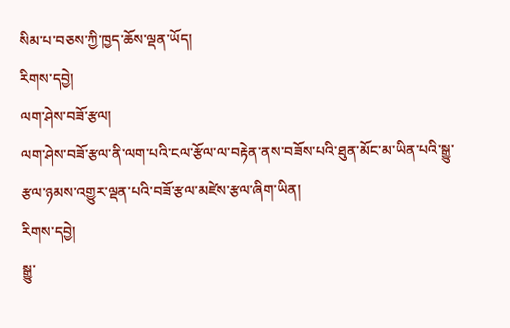སིམ་པ་བཅས་ཀྱི་ཁྱད་ཆོས་ལྡན་ཡོད།
རིགས་དབྱེ།
ལག་ཤེས་བཟོ་རྩལ།
ལག་ཤེས་བཟོ་རྩལ་ནི་ལག་པའི་ངལ་རྩོལ་ལ་བརྟེན་ནས་བཟོས་པའི་ཐུན་མོང་མ་ཡིན་པའི་སྒྱུ་རྩལ་ཉམས་འགྱུར་ལྡན་པའི་བཟོ་རྩལ་མཛེས་རྩལ་ཞིག་ཡིན།
རིགས་དབྱེ།
སྒྱུ་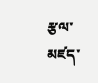རྩལ་མཛད་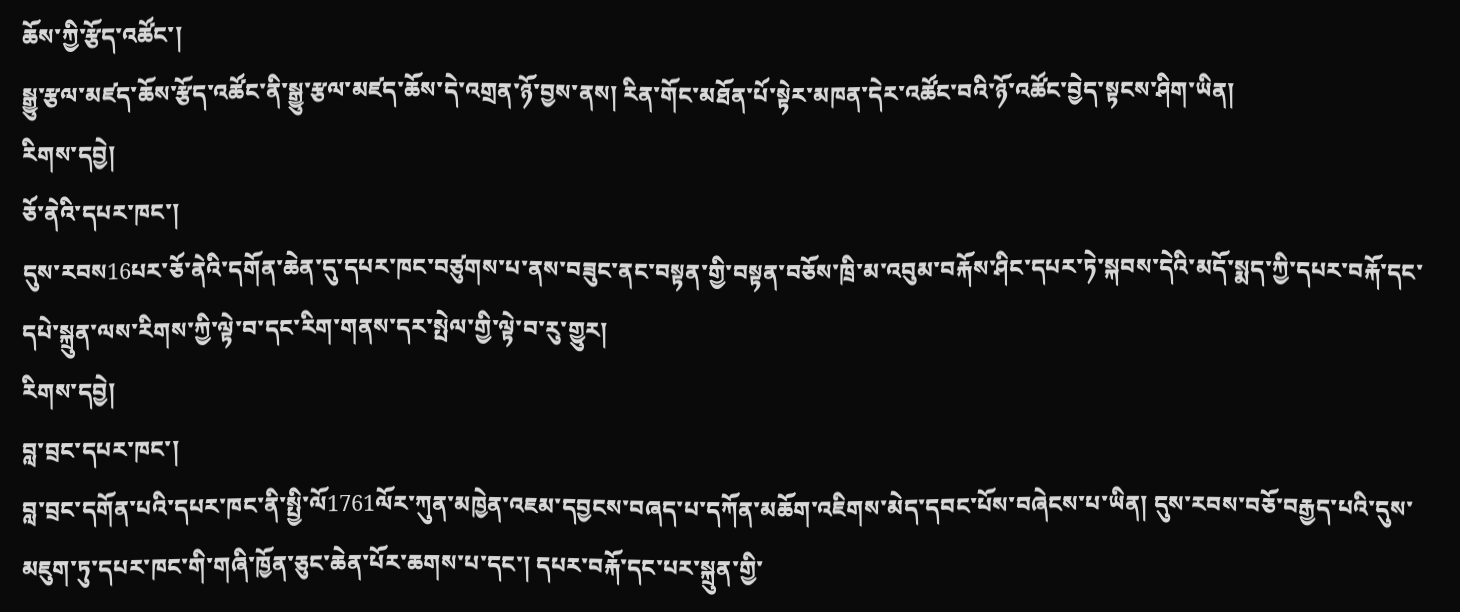ཆོས་ཀྱི་རྩོད་འཚོང་།
སྒྱུ་རྩལ་མཛད་ཆོས་རྩོད་འཚོང་ནི་སྒྱུ་རྩལ་མཛད་ཆོས་དེ་འགྲན་ཉོ་བྱས་ནས། རིན་གོང་མཐོན་པོ་སྟེར་མཁན་དེར་འཚོང་བའི་ཉོ་འཚོང་བྱེད་སྟངས་ཤིག་ཡིན།
རིགས་དབྱེ།
ཅོ་ནེའི་དཔར་ཁང་།
དུས་རབས16པར་ཅོ་ནེའི་དགོན་ཆེན་དུ་དཔར་ཁང་བཙུགས་པ་ནས་བཟུང་ནང་བསྟན་གྱི་བསྟན་བཅོས་ཁྲི་མ་འབུམ་བརྐོས་ཤིང་དཔར་ཏེ་སྐབས་དེའི་མདོ་སྨད་ཀྱི་དཔར་བརྐོ་དང་དཔེ་སྐྲུན་ལས་རིགས་ཀྱི་ལྟེ་བ་དང་རིག་གནས་དར་སྤེལ་གྱི་ལྟེ་བ་རུ་གྱུར།
རིགས་དབྱེ།
བླ་བྲང་དཔར་ཁང་།
བླ་བྲང་དགོན་པའི་དཔར་ཁང་ནི་སྤྱི་ལོ1761ལོར་ཀུན་མཁྱེན་འཇམ་དབྱངས་བཞད་པ་དཀོན་མཆོག་འཇིགས་མེད་དབང་པོས་བཞེངས་པ་ཡིན། དུས་རབས་བཅོ་བརྒྱད་པའི་དུས་མཇུག་ཏུ་དཔར་ཁང་གི་གཞི་ཁྱོན་ཅུང་ཆེན་པོར་ཆགས་པ་དང་། དཔར་བརྐོ་དང་པར་སྐྲུན་གྱི་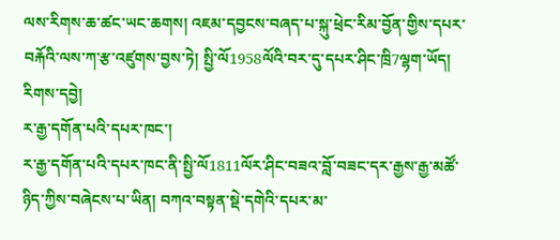ལས་རིགས་ཆ་ཚང་ཡང་ཆགས། འཇམ་དབྱངས་བཞད་པ་སྐུ་ཕྲེང་རིམ་བྱོན་གྱིས་དཔར་བརྐོའི་ལས་ཀ་རྩ་འཛུགས་བྱས་ཏེ། སྤྱི་ལོ1958ལོའི་བར་དུ་དཔར་ཤིང་ཁྲི7ལྷག་ཡོད།
རིགས་དབྱེ།
ར་རྒྱ་དགོན་པའི་དཔར་ཁང་།
ར་རྒྱ་དགོན་པའི་དཔར་ཁང་ནི་སྤྱི་ལོ1811ལོར་ཤིང་བཟའ་བློ་བཟང་དར་རྒྱས་རྒྱ་མཚོ་ཉིད་ཀྱིས་བཞེངས་པ་ཡིན། བཀའ་བསྟན་སྡེ་དགེའི་དཔར་མ་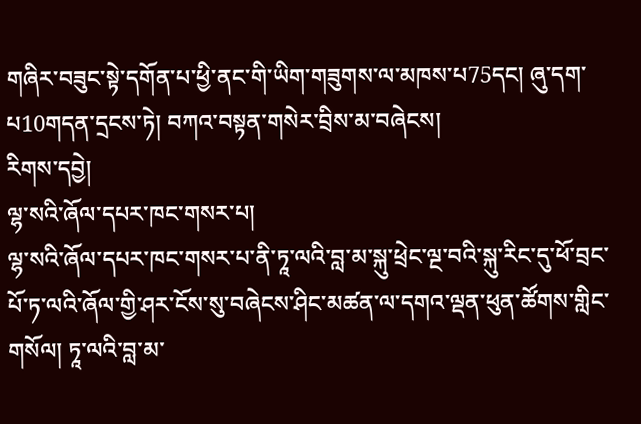གཞིར་བཟུང་སྟེ་དགོན་པ་ཕྱི་ནང་གི་ཡིག་གཟུགས་ལ་མཁས་པ75དང། ཞུ་དག་པ10གདན་དྲངས་ཏེ། བཀའ་བསྟན་གསེར་བྲིས་མ་བཞེངས།
རིགས་དབྱེ།
ལྷ་སའི་ཞོལ་དཔར་ཁང་གསར་པ།
ལྷ་སའི་ཞོལ་དཔར་ཁང་གསར་པ་ནི་ཏཱ་ལའི་བླ་མ་སྐུ་ཕྲེང་ལྔ་བའི་སྐུ་རིང་དུ་ཕོ་བྲང་པོ་ཏ་ལའི་ཞོལ་གྱི་ཤར་ངོས་སུ་བཞེངས་ཤིང་མཚན་ལ་དགའ་ལྡན་ཕུན་ཚོགས་གླིང་གསོལ། ཏཱ་ལའི་བླ་མ་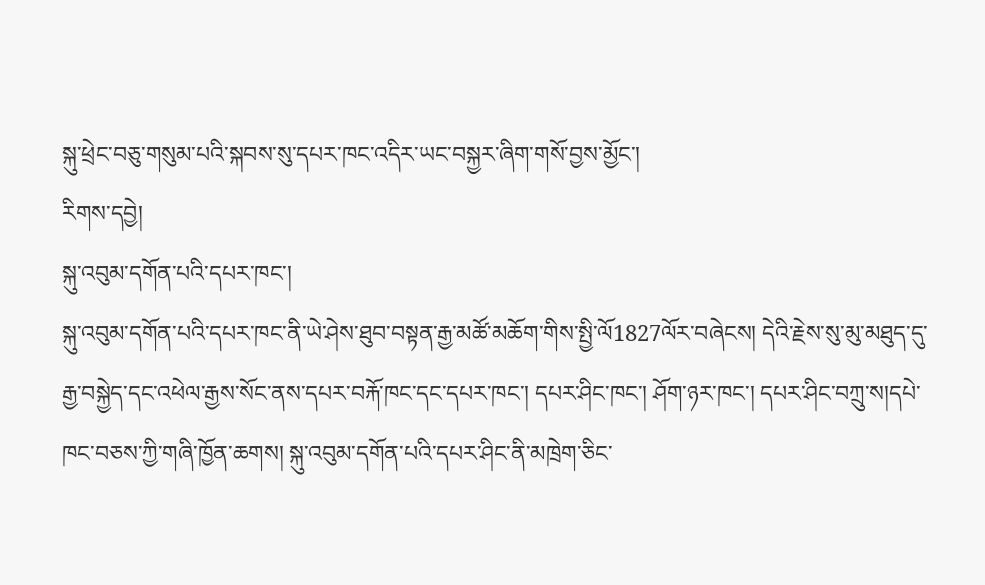སྐུ་ཕྲེང་བཅུ་གསུམ་པའི་སྐབས་སུ་དཔར་ཁང་འདིར་ཡང་བསྐྱར་ཞིག་གསོ་བྱས་མྱོང་།
རིགས་དབྱེ།
སྐུ་འབུམ་དགོན་པའི་དཔར་ཁང་།
སྐུ་འབུམ་དགོན་པའི་དཔར་ཁང་ནི་ཡེ་ཤེས་ཐུབ་བསྟན་རྒྱ་མཚོ་མཆོག་གིས་སྤྱི་ལོ1827ལོར་བཞེངས། དེའི་རྗེས་སུ་མུ་མཐུད་དུ་རྒྱ་བསྐྱེད་དང་འཕེལ་རྒྱས་སོང་ནས་དཔར་བརྐོ་ཁང་དང་དཔར་ཁང་། དཔར་ཤིང་ཁང་། ཤོག་ཉར་ཁང་། དཔར་ཤིང་བཀྲུ་ས།དཔེ་ཁང་བཅས་ཀྱི་གཞི་ཁྱོན་ཆགས། སྐུ་འབུམ་དགོན་པའི་དཔར་ཤིང་ནི་མཁྲེག་ཅིང་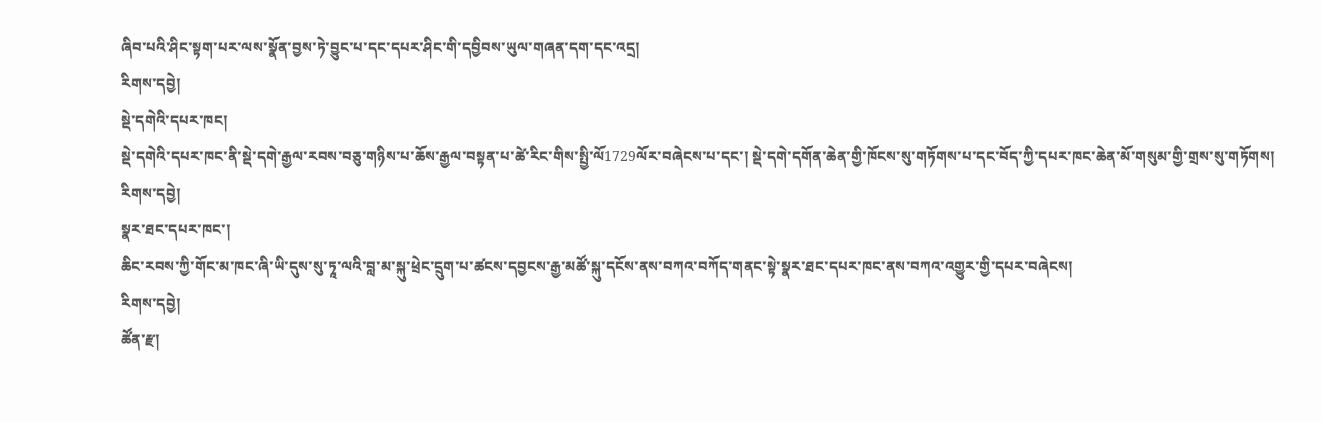ཞིབ་པའི་ཤིང་སྟག་པར་ལས་སྣོན་བྱས་ཏེ་བྱུང་པ་དང་དཔར་ཤིང་གི་དབྱིབས་ཡུལ་གཞན་དག་དང་འདྲ།
རིགས་དབྱེ།
སྡེ་དགེའི་དཔར་ཁང།
སྡེ་དགེའི་དཔར་ཁང་ནི་སྡེ་དགེ་རྒྱལ་རབས་བཅུ་གཉིས་པ་ཆོས་རྒྱལ་བསྟན་པ་ཚེ་རིང་གིས་སྤྱི་ལོ1729ལོར་བཞེངས་པ་དང་། སྡེ་དགེ་དགོན་ཆེན་གྱི་ཁོངས་སུ་གཏོགས་པ་དང་བོད་ཀྱི་དཔར་ཁང་ཆེན་མོ་གསུམ་གྱི་གྲས་སུ་གཏོགས།
རིགས་དབྱེ།
སྣར་ཐང་དཔར་ཁང་།
ཆིང་རབས་ཀྱི་གོང་མ་ཁང་ཞི་ཡི་དུས་སུ་ཏཱ་ལའི་བླ་མ་སྐུ་ཕྲེང་དྲུག་པ་ཚངས་དབྱངས་རྒྱ་མཚོ་སྐུ་དངོས་ནས་བཀའ་བཀོད་གནང་སྟེ་སྣར་ཐང་དཔར་ཁང་ནས་བཀའ་འགྱུར་གྱི་དཔར་བཞེངས།
རིགས་དབྱེ།
ཚོན་རྫ།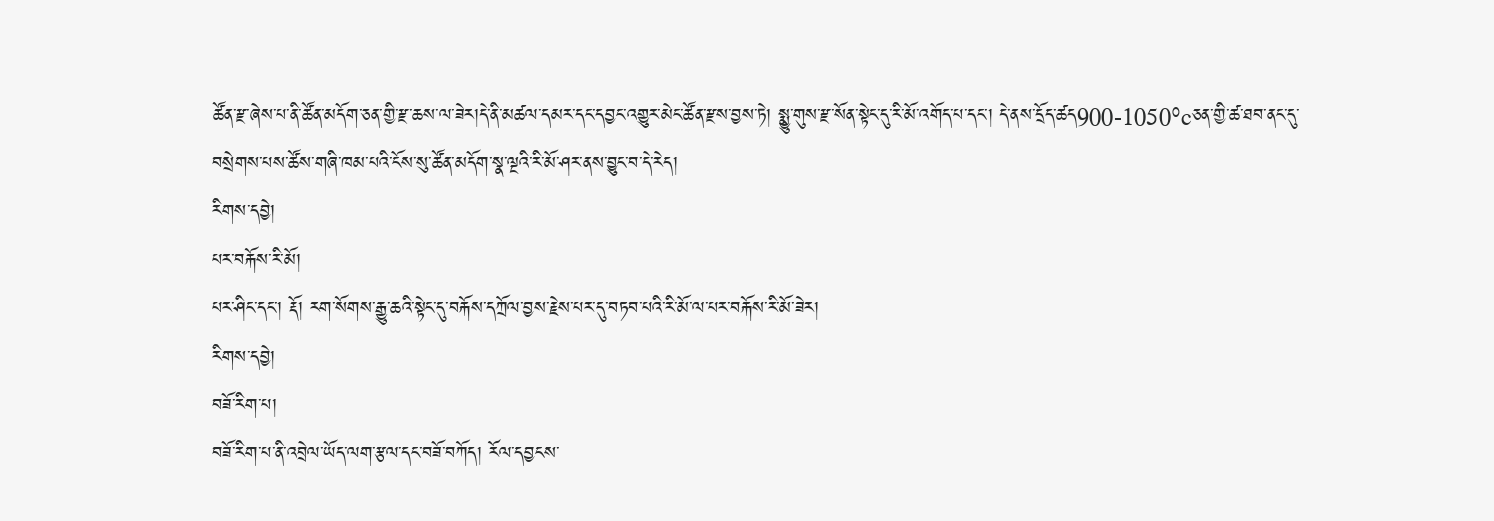ཚོན་རྫ་ཞེས་པ་ནི་ཚོན་མདོག་ཅན་གྱི་རྫ་ཆས་ལ་ཟེར།དེ་ནི་མཚལ་དམར་དང་དབྱང་འགྱུར་མེང་ཚོན་རྫས་བྱས་ཏེ། སྨྱུ་གུས་རྫ་སོན་སྟེང་དུ་རི་མོ་འགོད་པ་དང་། དེ་ནས་དྲོད་ཚད900-1050°cཅན་གྱི་ཚ་ཐབ་ནང་དུ་བསྲེགས་པས་ཚོས་གཞི་ཁམ་པའི་ངོས་སུ་ཚོན་མདོག་སྣ་ལྔའི་རི་མོ་ཤར་ནས་བྱུང་བ་དེ་རེད།
རིགས་དབྱེ།
པར་བརྐོས་རི་མོ།
པར་ཤིང་དང་། རྡོ། རག་སོགས་རྒྱུ་ཆའི་སྟེང་དུ་བརྐོས་དཀྲོལ་བྱས་རྗེས་པར་དུ་བཏབ་པའི་རི་མོ་ལ་པར་བརྐོས་རི་མོ་ཟེར།
རིགས་དབྱེ།
བཟོ་རིག་པ།
བཟོ་རིག་པ་ནི་འབྲེལ་ཡོད་ལག་རྩལ་དང་བཟོ་བཀོད། རོལ་དབྱངས་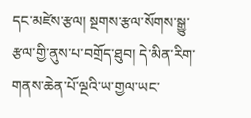དང་མཛེས་རྩལ། སྔགས་རྩལ་སོགས་སྒྱུ་རྩལ་གྱི་ནུས་པ་བགྲོད་ཐུབ། དེ་མིན་རིག་གནས་ཆེན་པོ་ལྔའི་ཡ་གྱལ་ཡང་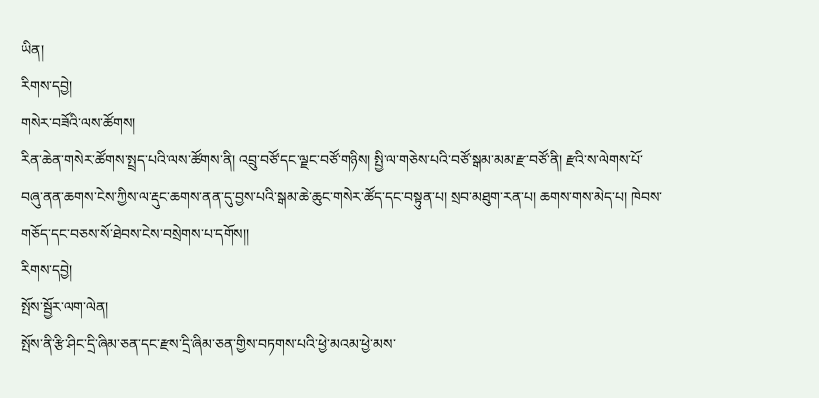ཡིན།
རིགས་དབྱེ།
གསེར་བཟོའི་ལས་ཚོགས།
རིན་ཆེན་གསེར་ཚོགས་སྤྲད་པའི་ལས་ཚོགས་ནི། འབྲུ་བཙོ་དང་ལྗང་བཙོ་གཉིས། སྤྱི་ལ་གཅེས་པའི་བཙོ་སྒམ་མམ་རྫ་བཙོ་ནི། རྫའི་ས་ལེགས་པོ་བཞུ་ནན་ཆགས་ངེས་ཀྱིས་ལ་རྡུང་ཆགས་ནན་དུ་བྱས་པའི་སྒམ་ཆེ་ཆུང་གསེར་ཚོད་དང་བསྟུན་པ། སྲབ་མཐུག་རན་པ། ཆགས་གས་མེད་པ། ཁེབས་གཅོད་དང་བཅས་སོ་ཐེབས་ངེས་བསྲེགས་པ་དགོས།།
རིགས་དབྱེ།
སྤོས་སྦྱོར་ལག་ལེན།
སྤོས་ནི་རྩི་ཤིང་དྲི་ཞིམ་ཅན་དང་རྫས་དྲི་ཞིམ་ཅན་གྱིས་བཏགས་པའི་ཕྱེ་མའམ་ཕྱེ་མས་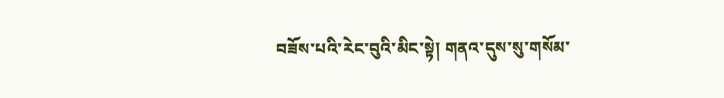བཟོས་པའི་རེང་བུའི་མིང་སྟེ། གནའ་དུས་སུ་གསོམ་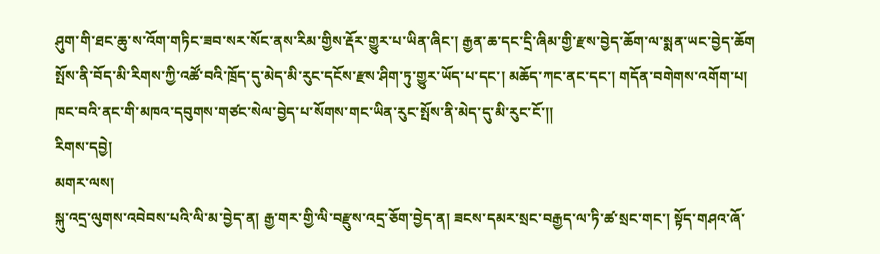ཤུག་གི་ཐང་ཆུ་ས་འོག་གཏིང་ཟབ་སར་སོང་ནས་རིམ་གྱིས་རྡོར་གྱུར་པ་ཡིན་ཞིང་། རྒྱན་ཆ་དང་དྲི་ཞིམ་གྱི་རྫས་བྱེད་ཆོག་ལ་སྨན་ཡང་བྱེད་ཆོག སྤོས་ནི་བོད་མི་རིགས་ཀྱི་འཚོ་བའི་ཁྲོད་དུ་མེད་མི་རུང་དངོས་རྫས་ཤིག་ཏུ་གྱུར་ཡོད་པ་དང་། མཆོད་ཀང་ནང་དང་། གདོན་བགེགས་འགོག་པ། ཁང་བའི་ནང་གི་མཁའ་དབུགས་གཙང་སེལ་བྱེད་པ་སོགས་གང་ཡིན་རུང་སྤོས་ནི་མེད་དུ་མི་རུང་ངོ་།།
རིགས་དབྱེ།
མགར་ལས།
སྐུ་འདྲ་ལུགས་འབེབས་པའི་ལི་མ་བྱེད་ན། རྒྱ་གར་གྱི་ལི་བརྫུས་འདྲ་ཅོག་བྱེད་ན། ཟངས་དམར་སྲང་བརྒྱད་ལ་ཏི་ཚ་སྲང་གང་། སྟོད་གཤའ་ཞོ་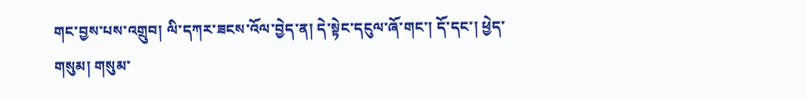གང་བྱས་པས་འགྲུབ། ལི་དཀར་ཟངས་འོལ་བྱེད་ན། དེ་སྟེང་དངུལ་ཞོ་གང་། དོ་དང་། ཕྱེད་གསུམ། གསུམ་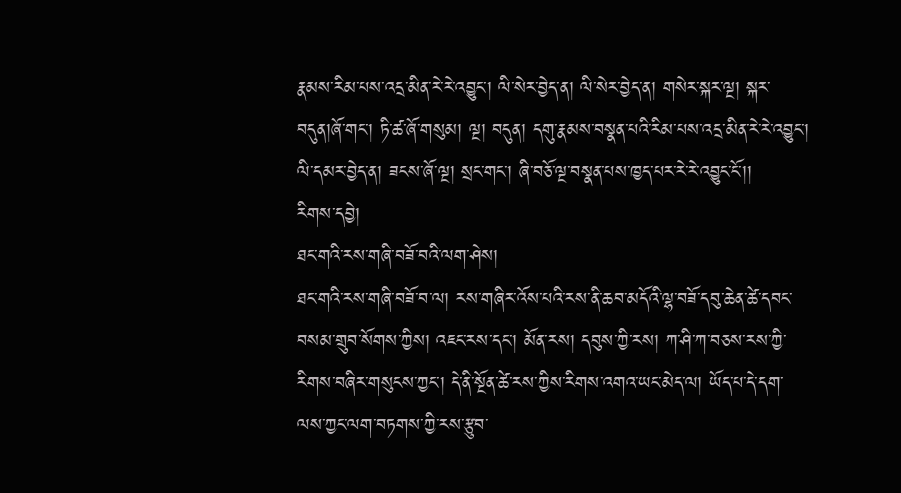རྣམས་རིམ་པས་འདྲ་མིན་རེ་རེ་འབྱུང་། ལི་སེར་བྱེད་ན། ལི་སེར་བྱེད་ན། གསེར་སྐར་ལྔ། སྐར་བདུན།ཞོ་གང་། ཏི་ཚ་ཞོ་གསུམ། ལྔ། བདུན། དགུ་རྣམས་བསྣན་པའི་རིམ་པས་འདྲ་མིན་རེ་རེ་འབྱུང་། ལི་དམར་བྱེད་ན། ཟངས་ཞོ་ལྔ། སྲང་གང་། ཞི་བཅོ་ལྔ་བསྣན་པས་ཁྱད་པར་རེ་རེ་འབྱུང་ངོ་།།
རིགས་དབྱེ།
ཐང་གའི་རས་གཞི་བཟོ་བའི་ལག་ཤེས།
ཐང་གའི་རས་གཞི་བཟོ་བ་ལ། རས་གཞིར་འོས་པའི་རས་ནི་ཆབ་མདོའི་ལྷ་བཟོ་དབུ་ཆེན་ཚེ་དབང་བསམ་གྲུབ་སོགས་ཀྱིས། འཇང་རས་དང་། མོན་རས། དབུས་ཀྱི་རས། ཀ་ཤི་ཀ་བཅས་རས་ཀྱི་རིགས་བཞིར་གསུངས་ཀྱང་། དེ་ནི་སྔོན་ཚེ་རས་ཀྱིས་རིགས་འགའ་ཡང་མེད་ལ། ཡོད་པ་དེ་དག་ལས་ཀྱང་ལག་བཏགས་ཀྱི་རས་རྩུབ་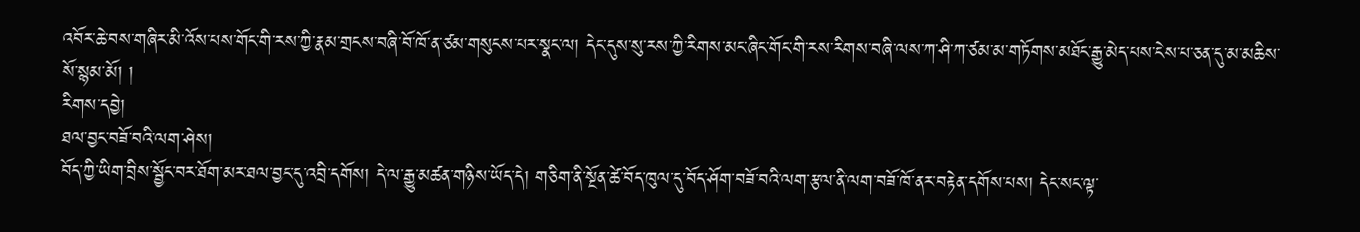འབོར་ཆེ་བས་གཞིར་མི་འོས་པས་གོང་གི་རས་ཀྱི་རྣམ་གྲངས་བཞི་བོ་ཁོ་ན་ཙམ་གསུངས་པར་སྣང་ལ། དེང་དུས་སུ་རས་ཀྱི་རིགས་མང་ཞིང་གོང་གི་རས་རིགས་བཞི་ལས་ཀ་ཤི་ཀ་ཙམ་མ་གཏོགས་མཐོང་རྒྱུ་མེད་པས་ངེས་པ་ཅན་དུ་མ་མཆིས་སོ་སྙམ་མོ། །
རིགས་དབྱེ།
ཐལ་བྱང་བཟོ་བའི་ལག་ཤེས།
བོད་ཀྱི་ཡིག་བྲིས་སྦྱོང་བར་ཐོག་མར་ཐལ་བྱང་དུ་འབྲི་དགོས། དེ་ལ་རྒྱུ་མཚན་གཉིས་ཡོད་དེ། གཅིག་ནི་སྔོན་ཚེ་བོད་ཁུལ་དུ་བོད་ཤོག་བཟོ་བའི་ལག་རྩལ་ནི་ལག་བཟོ་ཁོ་ནར་བརྟེན་དགོས་པས། དེང་སང་ལྟ་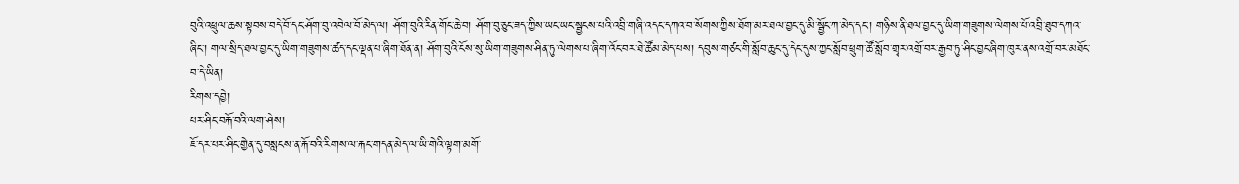བུའི་འཕྲུལ་ཆས་སྟབས་བདེ་བོ་དང་ཤོག་བུ་འབེལ་བོ་མེད་ལ། ཤོག་བུའི་རིན་གོང་ཆེ་བ། ཤོག་བུ་ཅུང་ཟད་ཀྱིས་ཡང་ཡང་སྦྱངས་པའི་འབྲི་གཞི་འདང་དཀའ་བ་སོགས་ཀྱིས་ཐོག་མར་ཐལ་བྱང་དུ་མི་སྦྱོང་ཀ་མེད་དང་། གཉིས་ནི་ཐལ་བྱང་དུ་ཡིག་གཟུགས་ལེགས་པོ་འབྲི་ཐུབ་དཀའ་ཞིང་། གལ་སྲིད་ཐལ་བྱང་དུ་ཡིག་གཟུགས་ཚད་དང་ལྡན་པ་ཞིག་ཐོན་ན། ཤོག་བུའི་ངོས་སུ་ཡིག་གཟུགས་ཤིན་ཏུ་ལེགས་པ་ཞིག་འོང་བར་ཐེ་ཚོམ་མེད་པས། དབུས་གཙང་གི་སློབ་ཆུང་དུ་དེང་དུས་ཀྱང་སློབ་ཕྲུག་ཚོ་སློབ་གྲྭར་འགྲོ་བར་རྒྱབ་ཏུ་ཤིང་བྱང་ཞིག་ཁུར་ནས་འགྲོ་བར་མཐོང་བ་དེ་ཡིན།
རིགས་དབྱེ།
པར་ཤིང་བརྐོ་བའི་ལག་ཤེས།
ཇོ་དར་པར་ཤིང་གྱེན་དུ་བསླངས་ན་རྐོ་བའི་རིགས་ལ་རྐང་གདན་མེད་ལ་ཡི་གེའི་ལྟག་མགོ་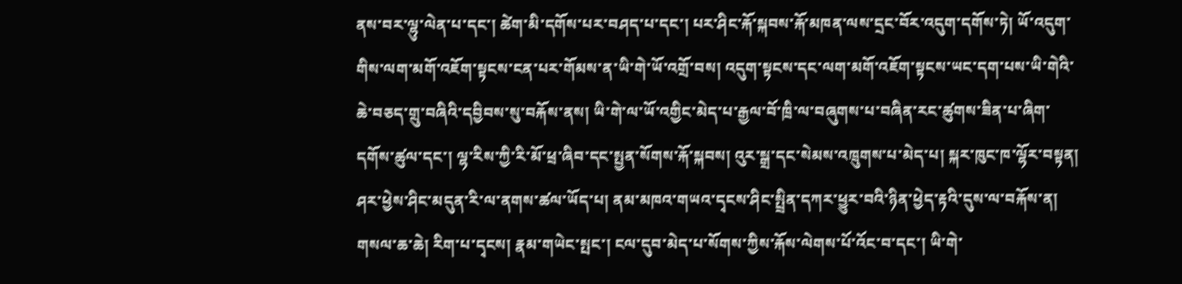ནས་བར་ལྷུ་ལེན་པ་དང་། ཚེག་མི་དགོས་པར་བཤད་པ་དང་། པར་ཤིང་རྐོ་སྐབས་རྐོ་མཁན་ལས་དྲང་བོར་འདུག་དགོས་ཏེ། ཡོ་འདུག་གིས་ལག་མགོ་འཇོག་སྟངས་ངན་པར་གོམས་ན་ཡི་གེ་ཡོ་འགྲོ་བས། འདུག་སྟངས་དང་ལག་མགོ་འཇོག་སྟངས་ཡང་དག་པས་ཡི་གེའི་ཆེ་བཅད་གྲུ་བཞིའི་དབྱིབས་སུ་བརྐོས་ནས། ཡི་གེ་ལ་ཡོ་འགྱིང་མེད་པ་རྒྱལ་བོ་ཁྲི་ལ་བཞུགས་པ་བཞིན་རང་ཚུགས་ཟིན་པ་ཞིག་དགོས་ཚུལ་དང་། ལྷ་རིས་ཀྱི་རི་མོ་ཕྲ་ཞིབ་དང་སྤྱན་སོགས་རྐོ་སྐབས། འུར་སྒྲ་དང་སེམས་འཁྲུགས་པ་མེད་པ། སྐར་ཁུང་ཁ་ལྷོར་བསྟན། ཤར་ཕྱེས་ཤིང་མདུན་རི་ལ་ནགས་ཚལ་ཡོད་པ། ནམ་མཁའ་གཡའ་དྭངས་ཤིང་སྤྲིན་དཀར་ཕྱུར་བའི་ཉིན་ཕྱེད་རྟའི་དུས་ལ་བརྐོས་ན། གསལ་ཆ་ཆེ། རིག་པ་དྭངས། རྣམ་གཡེང་སྤང་། ངལ་དུབ་མེད་པ་སོགས་ཀྱིས་རྐོས་ལེགས་པོ་འོང་བ་དང་། ཡི་གེ་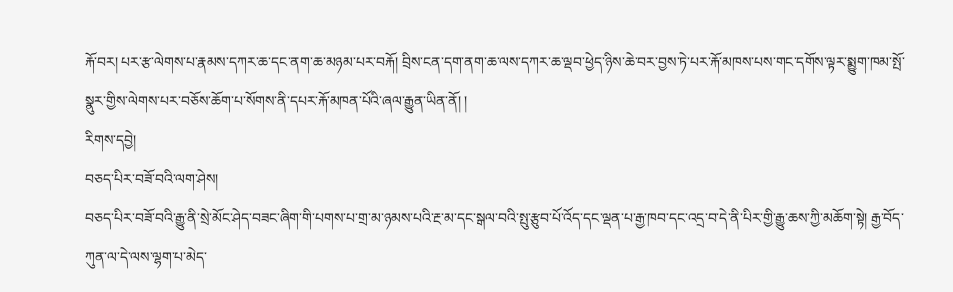རྐོ་བར། པར་རྩ་ལེགས་པ་རྣམས་དཀར་ཆ་དང་ནག་ཆ་མཉམ་པར་བརྐོ། བྲིས་ངན་དག་ནག་ཆ་ལས་དཀར་ཆ་ལྡབ་ཕྱེད་ཉིས་ཆེ་བར་བྱས་ཏེ་པར་རྐོ་མཁས་པས་གང་དགོས་ལྟར་སྨྱུག་ཁམ་སྤོ་སྣུར་གྱིས་ལེགས་པར་བཅོས་ཆོག་པ་སོགས་ནི་དཔར་རྐོ་མཁན་པོའི་ཞལ་རྒྱུན་ཡིན་ནོ། །
རིགས་དབྱེ།
བཅད་པིར་བཟོ་བའི་ལག་ཤེས།
བཅད་པིར་བཟོ་བའི་རྒྱུ་ནི་སྲེ་མོང་ཤེད་བཟང་ཞིག་གི་པགས་པ་གྲ་མ་ཉམས་པའི་རྔ་མ་དང་སྒལ་བའི་སྤུ་རྩུབ་པོ་འོད་དང་ལྡན་པ་རྒྱ་ཁབ་དང་འདྲ་བ་དེ་ནི་པིར་གྱི་རྒྱུ་ཆས་ཀྱི་མཆོག་སྟེ། རྒྱ་བོད་ཀུན་ལ་དེ་ལས་ལྷག་པ་མེད་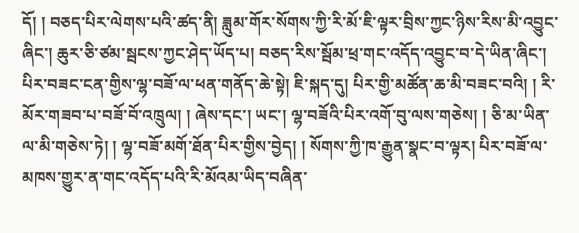དོ། ། བཅད་པིར་ལེགས་པའི་ཚད་ནི། ཟླུམ་གོར་སོགས་ཀྱི་རི་མོ་ཇི་ལྟར་བྲིས་ཀྱང་ཉིས་རིས་མི་འབྱུང་ཞིང་། ཆུར་ཅི་ཙམ་སྦངས་ཀྱང་ཤེད་ཡོད་པ། བཅད་རིས་སྦོམ་ཕྲ་གང་འདོད་འབྱུང་བ་དེ་ཡིན་ཞིང་། པིར་བཟང་ངན་གྱིས་ལྷ་བཟོ་ལ་ཕན་གནོད་ཆེ་སྟེ། ཇི་སྐད་དུ། པིར་གྱི་མཚོན་ཆ་མི་བཟང་བའི། ། རི་མོར་གཟབ་པ་བཟོ་བོ་འཁྲུལ། ། ཞེས་དང་། ཡང་། ལྷ་བཟོའི་པིར་འགོ་བུ་ལས་གཅེས། ། ཅི་མ་ཡིན་ལ་མི་གཅེས་ཏེ། ། ལྷ་བཟོ་མགོ་ཐོན་པིར་གྱིས་བྱེད། ། སོགས་ཀྱི་ཁ་རྒྱུན་སྣང་བ་ལྟར། པིར་བཟོ་ལ་མཁས་གྱུར་ན་གང་འདོད་པའི་རི་མོའམ་ཡིད་བཞིན་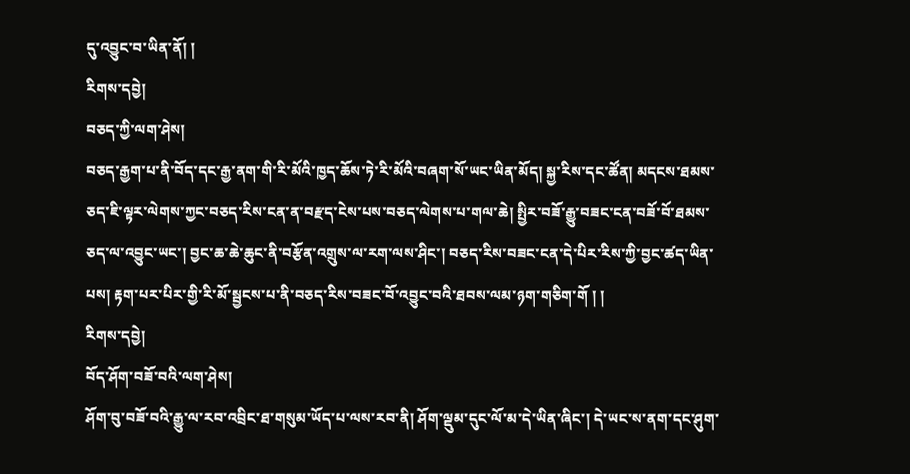དུ་འབྱུང་བ་ཡིན་ནོ། །
རིགས་དབྱེ།
བཅད་ཀྱི་ལག་ཤེས།
བཅད་རྒྱག་པ་ནི་བོད་དང་རྒྱ་ནག་གི་རི་མོའི་ཁྱད་ཆོས་ཏེ་རི་མོའི་བཞག་སོ་ཡང་ཡིན་མོད། སྐྱ་རིས་དང་ཚོན། མདངས་ཐམས་ཅད་ཇི་ལྟར་ལེགས་ཀྱང་བཅད་རིས་ངན་ན་བརྫད་ངེས་པས་བཅད་ལེགས་པ་གལ་ཆེ། སྤྱིར་བཟོ་རྒྱུ་བཟང་ངན་བཟོ་བོ་ཐམས་ཅད་ལ་འབྱུང་ཡང་། བྱང་ཆ་ཆེ་ཆུང་ནི་བརྩོན་འགྲུས་ལ་རག་ལས་ཤིང་། བཅད་རིས་བཟང་ངན་དེ་པིར་རིས་ཀྱི་བྱང་ཚད་ཡིན་པས། རྟག་པར་པིར་གྱི་རི་མོ་སྦྱངས་པ་ནི་བཅད་རིས་བཟང་བོ་འབྱུང་བའི་ཐབས་ལམ་ཉག་གཅིག་གོ ། །
རིགས་དབྱེ།
བོད་ཤོག་བཟོ་བའི་ལག་ཤེས།
ཤོག་བུ་བཟོ་བའི་རྒྱུ་ལ་རབ་འབྲིང་ཐ་གསུམ་ཡོད་པ་ལས་རབ་ནི། ཤོག་ལྡུམ་དུང་ལོ་མ་དེ་ཡིན་ཞིང་། དེ་ཡང་ས་ནག་དང་ཤུག་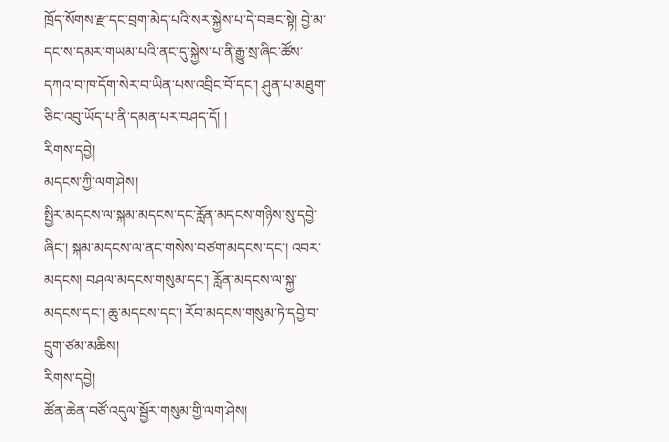ཁྲོད་སོགས་རྫ་དང་བྲག་མེད་པའི་སར་སྐྱེས་པ་དེ་བཟང་སྟེ། བྱེ་མ་དང་ས་དམར་གཡམ་པའི་ནང་དུ་སྐྱེས་པ་ནི་རྒྱུ་སྲ་ཞིང་ཚོས་དཀའ་བ་ཁ་དོག་སེར་བ་ཡིན་པས་འབྲིང་བོ་དང་། ཤུན་པ་མཐུག་ཅིང་འབུ་ཡོད་པ་ནི་དམན་པར་བཤད་དོ། །
རིགས་དབྱེ།
མདངས་ཀྱི་ལག་ཤེས།
སྤྱིར་མདངས་ལ་སྐམ་མདངས་དང་རློན་མདངས་གཉིས་སུ་དབྱེ་ཞིང་། སྐམ་མདངས་ལ་ནང་གསེས་བཙག་མདངས་དང་། འབར་མདངས། བཤལ་མདངས་གསུམ་དང་། རློན་མདངས་ལ་སྐྱ་མདངས་དང་། ཆུ་མདངས་དང་། རོབ་མདངས་གསུམ་ཏེ་དབྱེ་བ་དྲུག་ཙམ་མཆིས།
རིགས་དབྱེ།
ཚོན་ཆེན་བཙོ་འདུལ་སྦྱོར་གསུམ་གྱི་ལག་ཤེས།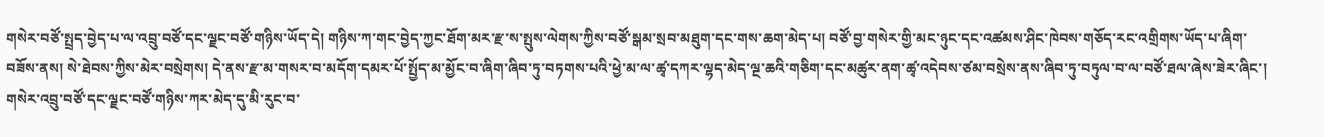གསེར་བཙོ་སྤྲད་བྱེད་པ་ལ་འབྲུ་བཙོ་དང་ལྗང་བཙོ་གཉིས་ཡོད་དེ། གཉིས་ཀ་གང་བྱེད་ཀྱང་ཐོག་མར་རྫ་ས་སྤུས་ལེགས་ཀྱིས་བཙོ་སྒམ་སྲབ་མཐུག་དང་གས་ཆག་མེད་པ། བཙོ་བྱ་གསེར་གྱི་མང་ཉུང་དང་འཚམས་ཤིང་ཁེབས་གཅོད་རང་འགྲིགས་ཡོད་པ་ཞིག་བཟོས་ནས། སེ་ཐེབས་ཀྱིས་མེར་བསྲེགས། དེ་ནས་རྫ་མ་གསར་བ་མདོག་དམར་པོ་སྤྱོད་མ་མྱོང་བ་ཞིག་ཞིབ་ཏུ་བཏགས་པའི་ཕྱེ་མ་ལ་ཚྭ་དཀར་ལྷད་མེད་ལྔ་ཆའི་གཅིག་དང་མཚུར་ནག་ཚྭ་འདེབས་ཙམ་བསྲེས་ནས་ཞིབ་ཏུ་བཏུལ་བ་ལ་བཙོ་ཐལ་ཞེས་ཟེར་ཞིང་། གསེར་འབྲུ་བཙོ་དང་ལྗང་བཙོ་གཉིས་ཀར་མེད་དུ་མི་རུང་བ་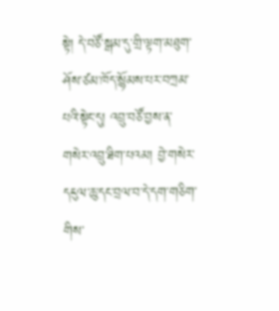སྟེ། དེ་བཙོ་སྒམ་དུ་གྲི་ལྟག་མཐུག་ཤོས་ཙམ་ཁོད་སྙོམས་པར་བཀྲམ་པའི་སྟེང་དུ། འབྲུ་བཙོ་བྱས་ན་གསེར་འབྲུ་ཐིག་པའམ། བྱེ་གསེར་དངུལ་ཆུ་དང་བྲལ་བ་དེ་དག་གཅིག་གིས་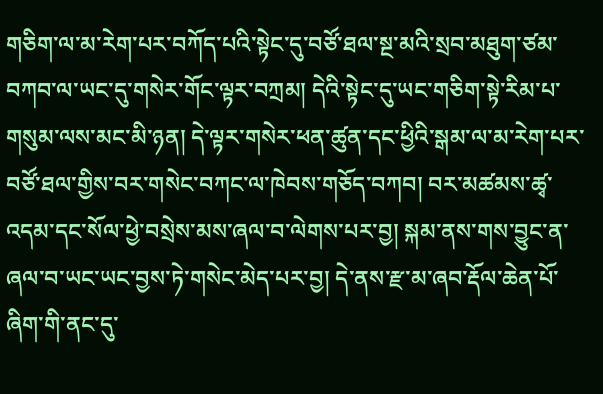གཅིག་ལ་མ་རེག་པར་བཀོད་པའི་སྟེང་དུ་བཙོ་ཐལ་སྔ་མའི་སྲབ་མཐུག་ཙམ་བཀབ་ལ་ཡང་དུ་གསེར་གོང་ལྟར་བཀྲམ། དེའི་སྟེང་དུ་ཡང་གཅིག་སྟེ་རིམ་པ་གསུམ་ལས་མང་མི་ཉན། དེ་ལྟར་གསེར་ཕན་ཚུན་དང་ཕྱིའི་སྒམ་ལ་མ་རེག་པར་བཙོ་ཐལ་གྱིས་བར་གསེང་བཀང་ལ་ཁེབས་གཅོད་བཀབ། བར་མཚམས་ཚྭ་འདམ་དང་སོལ་ཕྱེ་བསྲེས་མས་ཞལ་བ་ལེགས་པར་བྱ། སྐམ་ནས་གས་བྱུང་ན་ཞལ་བ་ཡང་ཡང་བྱས་ཏེ་གསེང་མེད་པར་བྱ། དེ་ནས་རྫ་མ་ཞབ་རྡོལ་ཆེན་པོ་ཞིག་གི་ནང་དུ་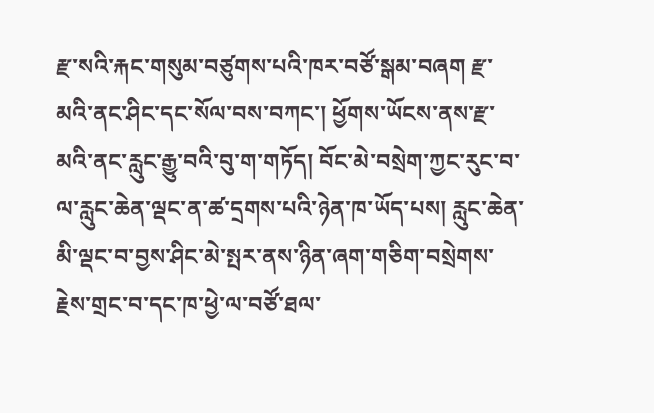རྫ་སའི་རྐང་གསུམ་བཙུགས་པའི་ཁར་བཙོ་སྒམ་བཞག རྫ་མའི་ནང་ཤིང་དང་སོལ་བས་བཀང་། ཕྱོགས་ཡོངས་ནས་རྫ་མའི་ནང་རླུང་རྒྱུ་བའི་བུ་ག་གཏོད། བོང་མེ་བསྲེག་ཀྱང་རུང་བ་ལ་རླུང་ཆེན་ལྡང་ན་ཚ་དྲགས་པའི་ཉེན་ཁ་ཡོད་པས། རླུང་ཆེན་མི་ལྡང་བ་བྱས་ཤིང་མེ་སྤར་ནས་ཉིན་ཞག་གཅིག་བསྲེགས་རྗེས་གྲང་བ་དང་ཁ་ཕྱེ་ལ་བཙོ་ཐལ་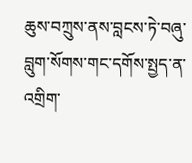ཆུས་བཀྲུས་ནས་བླངས་ཏེ་བཞུ་བླུག་སོགས་གང་དགོས་སྤྱད་ན་འགྲིག་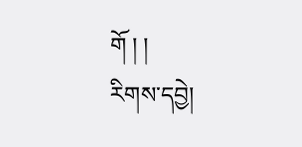གོ ། །
རིགས་དབྱེ།